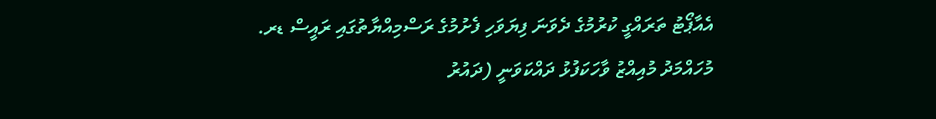އެއާޕޯޓު ތަރައްގީ ކުރުމުގެ ދެވަނަ ފިޔަވަހި ފެށުމުގެ ރަސްމިއްޔާތުގައި ރައީސް ޑރ. މުހައްމަދު މުއިއްޒު ވާހަކަފުޅު ދައްކަވަނީ (ދައުރު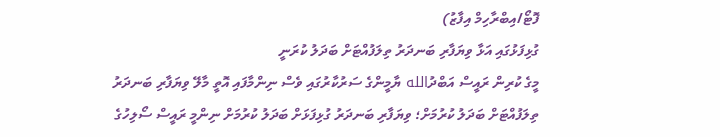ފޮޓޯ/އިބްރާހިމް އިފާޒު)
ގުޅިފަޅުގައި އަޅާ ވިޔަފާރި ބަނދަރު ތިލަފުއްޓަށް ބަދަލު ކުރަނީ
މީގެ ކުރިން ރައީސް އަބްދުالله ޔާމީންގެ ސަރުކާރުގައި ވެސް ނިންމާފައި އޮތީ މާލޭ ވިޔަފާރި ބަނދަރު ތިލަފުއްޓަށް ބަދަލު ކުރުމަށް؛ ވިޔަފާރި ބަނދަރު ގުޅިފަޅަށް ބަދަލު ކުރުމަށް ނިންމީ ރައީސް ސޯލިހުގެ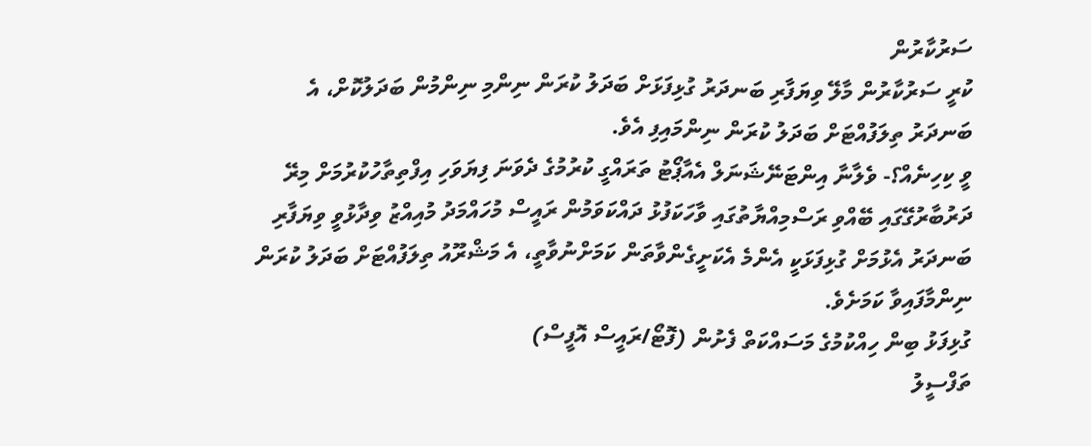ސަރުކާރުން
ކުރީ ސަރުކާރުން މާލޭ ވިޔަފާރި ބަނދަރު ގުޅިފަޅަށް ބަދަލު ކުރަން ނިންމި ނިންމުން ބަދަލުކޮށް، އެ ބަނދަރު ތިލަފުއްޓަށް ބަދަލު ކުރަން ނިންމައިފި އެވެ.
ވީ ކިހިނެއް؟- ވެލާނާ އިންޓަނޭޝަނަލް އެއާޕޯޓު ތަރައްގީ ކުރުމުގެ ދެވަނަ ފިޔަވަހި އިފްތިތާހުކުރުމަށް މިރޭ ދަރުބާރުގޭގައި ބޭއްވި ރަސްމިއްޔާތުގައި ވާހަކަފުޅު ދައްކަވަމުން ރައީސް މުހައްމަދު މުއިއްޒު ވިދާޅުވީ ވިޔަފާރި ބަނދަރު އެޅުމަށް ގުޅިފަޅަކީ އެންމެ އެކަށީގެންވާތަން ކަމަށްނުވާތީ، އެ މަޝްރޫއު ތިލަފުއްޓަށް ބަދަލު ކުރަން ނިންމާފައިވާ ކަމަށެވެ.
ގުޅިފަޅު ބިން ހިއްކުމުގެ މަސައްކަތް ފެށުން (ފޮޓޯ/ރައީސް އޮފީސް)
ތަފްސީލު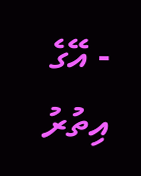- އޭގެ އިތުރު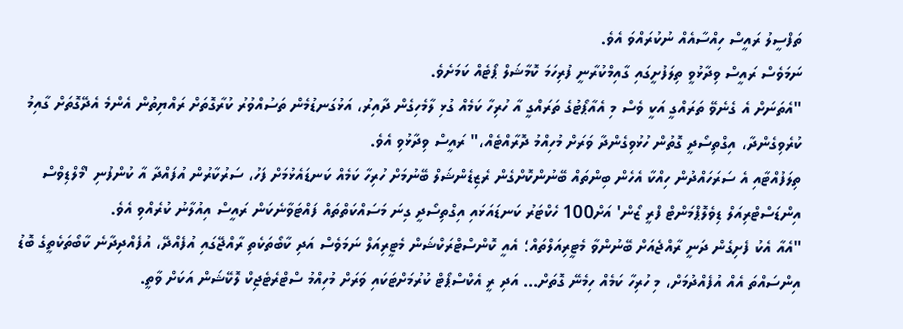ތަފްސީލު ރައީސް ހިއްސާއެއް ނުކުރައްވަ އެވެ.
ނަމަވެސް ރައީސް ވިދާޅުވީ ތިލަފުށީގައި ގާއިމްކުރާނީ ފުރިހަމަ ކޮމާޝަލް ޕޯޓެއް ކަމަށެވެ.
"އެތަނަށް އެ ގެނެވޭ ތަރައްގީ އަކީ ވެސް މި އެއާޕޯޓުގެ ތަރައްގީ އާ ހުރިހާ ކަމެއް ގުޅި ލާމެހިގެން ދާއިރު، އަޅުގަނޑުމެން ތަސުއްވުރު ކުރާގޮތަށް ރައްޔިތުން އެންމެ އެދޭގޮތަށް ގާއިމު ކުރެވިގެންދާ، އިގްތިސޯދީ ގޮތުން ހުޅުވިގެންދާ ވަރަށް މުހިއްމު ދޮރާއްޓެއް،" ރައީސް ވިދާޅުވި އެވެ.
ތިލަފުއްޓާއި އެ ސަރަހައްދުން ހިއްކާ އެހެން ބިންތައް ބޭނުންކޮށްގެން ރެޒިޑެންޝަލް ބޭނުމަށް ހުރިހާ ކަމެއް ކަނޑައެޅުމަށް ފަހު، ސަރުކާރުން އުފައްދާ އާ ކުންފުނި 'މޯލްޑިވްސް އިންޑަސްޓްރިއަލް ޑިވެލޮޕްމަންޓް ފްރީ ޒޯން' އަށް100 ހެކްޓަރު ކަނޑައަޅައި އިގްތިސޯދީ ގިނަ މަސައްކަތްތައް ފައްޓަވާނެކަން ރައީސް އިއުލާނު ކުރެއްވި އެވެ.
"އެއާ އެކު ފެށިގެން ދަނީ ރާއްޖެއަށް ބޭނުންވާ މެޓީރިއަލްތައް؛ އެއީ ކޮންސްޓްރަކްޝަން މެޓީރިއަލް ނަމަވެސް އަދި ކާބޯތަކެތި ރާއްޖޭގައި އުފެއްދޭ، އުފެއްދިދާނެ ކާބޯތަކެތީގެ ބޮޑު އިންސައްތަ އެއް އުފެއްދުމަށް، މި ހުރިހާ ކަމެއް ހިމެނޭ ގޮތަށް... އަދި ރީ އެކްސްޕޯޓް ކުރުމަށްޓަކައި ވަރަށް މުހިއްމު ސްޓްރެޓެޖިކް ލޮކޭޝަން އަކަށް ވާތީ.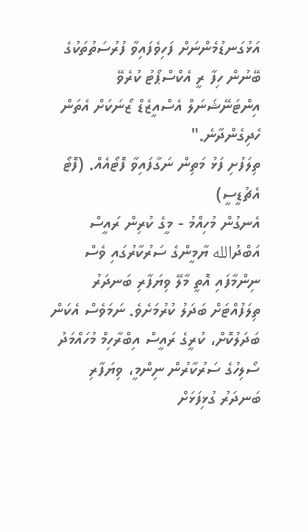އަޅުގަނޑުމެންނަށް ފަހިވެފައިވާ ފުރުސަތުތަކުގެ ބޭނުން ހިފާ ރީ އެކްސްޕޯޓު ކުރެވޭ އިންޓަނޭޝަނަލް އެސްއީޒެޑް ޒޯނަކަށް އެތަން ހެދިގެންދާނެ."
ތިލަފުށި ފަޅު މަތިން ނަގާފައިވާ ފޮޓޯއެއް. (ފޮޓޯ އެޗުޑީސީ)
އެނގުން މުހިއްމު - މީގެ ކުރިން ރައީސް އަބްދުالله ޔާމީންގެ ސަރުކާރުގައި ވެސް ނިންމާފައި އޮތީ މާލޭ ވިޔަފާރި ބަނދަރު ތިލަފުއްޓަށް ބަދަލު ކުރުމަށެވެ. ނަމަވެސް އެކަން ބަދަލުކޮށް، ކުރީގެ ރައީސް އިބްރާހިމް މުހައްމަދު ސޯލިހުގެ ސަރުކާރުން ނިންމީ، ވިޔަފާރި ބަނދަރު ގުޅިފަޅަށް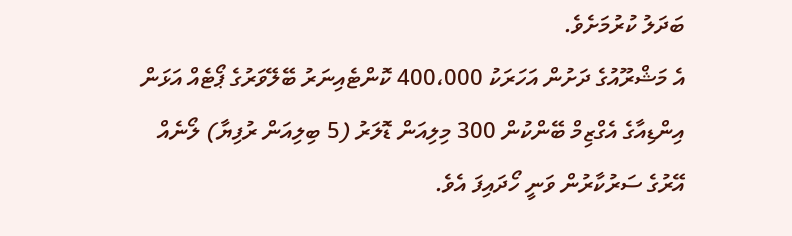ބަދަލު ކުރުމަށެވެ.
އެ މަޝްރޫއުގެ ދަށުން އަހަރަކު 400،000 ކޮންޓެއިނަރު ބޭލޭވަރުގެ ޕޯޓެއް އަޅަން އިންޑިއާގެ އެގްޒިމް ބޭންކުން 300 މިލިއަން ޑޮލަރު (5 ބިލިއަން ރުފިޔާ) ލޯނެއް އޭރުގެ ސަރުކާރުން ވަނީ ހޯދައިފަ އެވެ.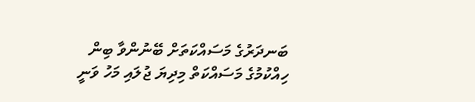ބަނދަރުގެ މަސައްކަތަށް ބޭނުންވާ ބިން ހިއްކުމުގެ މަސައްކަތް މިދިޔަ ޖުލައި މަހު ވަނީ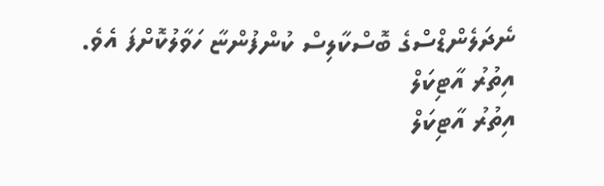ނެދަލެންޑްސްގެ ބޮސްކާލިސް ކުންފުންޏާ ހަވާލުކޮށްފަ އެވެ.
އިތުރު އާޓިކަލް
އިތުރު އާޓިކަލް